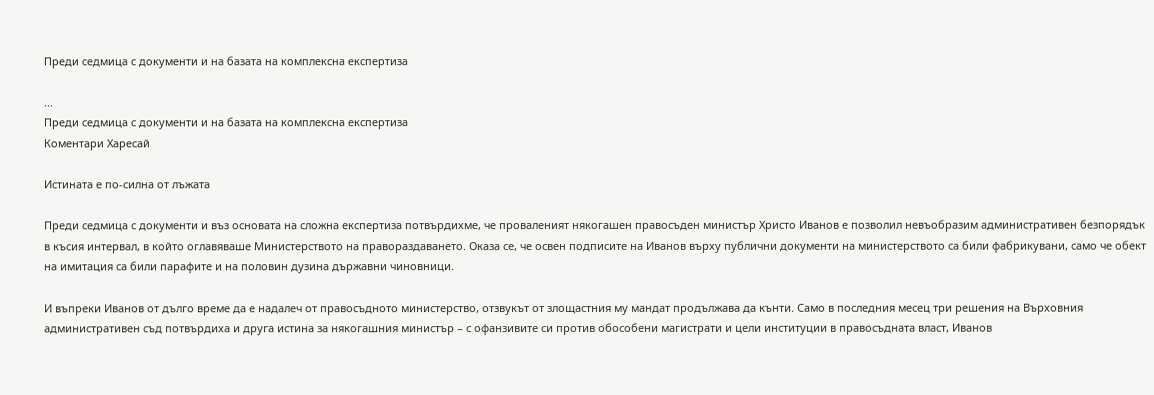Преди седмица с документи и на базата на комплексна експертиза

...
Преди седмица с документи и на базата на комплексна експертиза
Коментари Харесай

Истината е по-силна от лъжата

Преди седмица с документи и въз основата на сложна експертиза потвърдихме, че проваленият някогашен правосъден министър Христо Иванов е позволил невъобразим административен безпорядък в късия интервал, в който оглавяваше Министерството на правораздаването. Оказа се, че освен подписите на Иванов върху публични документи на министерството са били фабрикувани, само че обект на имитация са били парафите и на половин дузина държавни чиновници.

И въпреки Иванов от дълго време да е надалеч от правосъдното министерство, отзвукът от злощастния му мандат продължава да кънти. Само в последния месец три решения на Върховния административен съд потвърдиха и друга истина за някогашния министър – с офанзивите си против обособени магистрати и цели институции в правосъдната власт, Иванов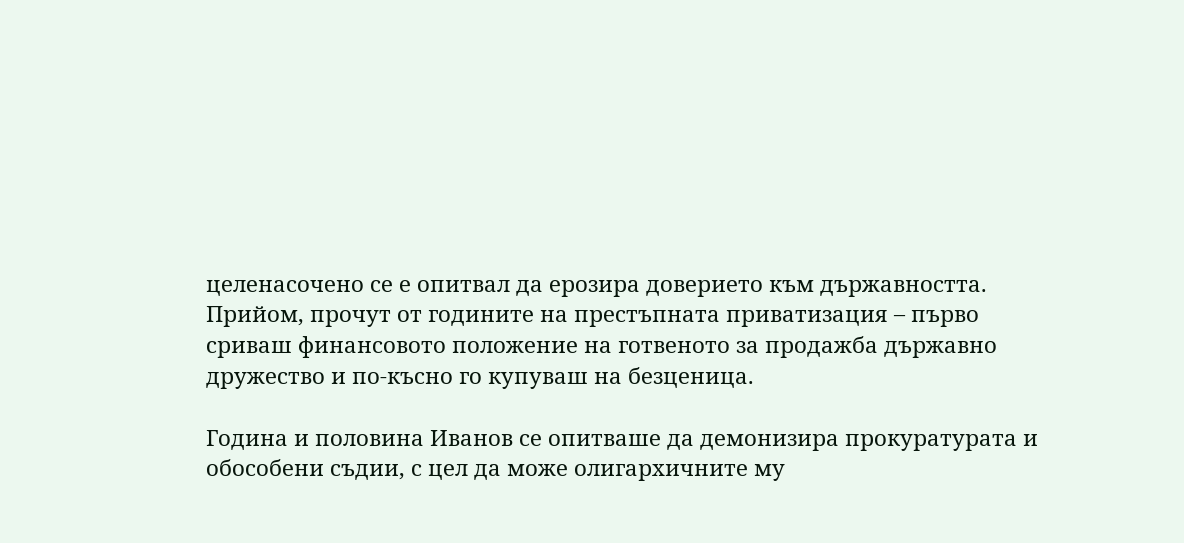целенасочено се е опитвал да ерозира доверието към държавността. Прийом, прочут от годините на престъпната приватизация – първо сриваш финансовото положение на готвеното за продажба държавно дружество и по-късно го купуваш на безценица.

Година и половина Иванов се опитваше да демонизира прокуратурата и обособени съдии, с цел да може олигархичните му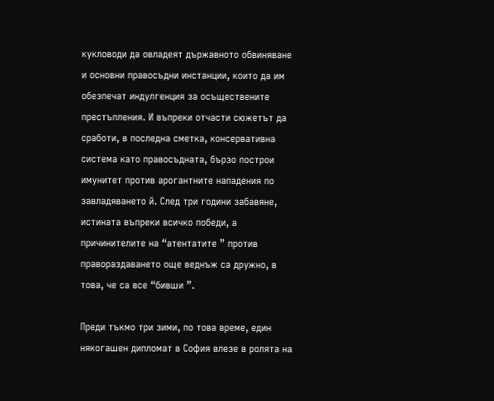кукловоди да овладеят държавното обвиняване и основни правосъдни инстанции, които да им обезпечат индулгенция за осъществените престъпления. И въпреки отчасти сюжетът да сработи, в последна сметка, консервативна система като правосъдната, бързо построи имунитет против арогантните нападения по завладяването й. След три години забавяне, истината въпреки всичко победи, а причинителите на “атентатите ” против правораздаването още веднъж са дружно, в това, че са все “бивши ”.

Преди тъкмо три зими, по това време, един някогашен дипломат в София влезе в ролята на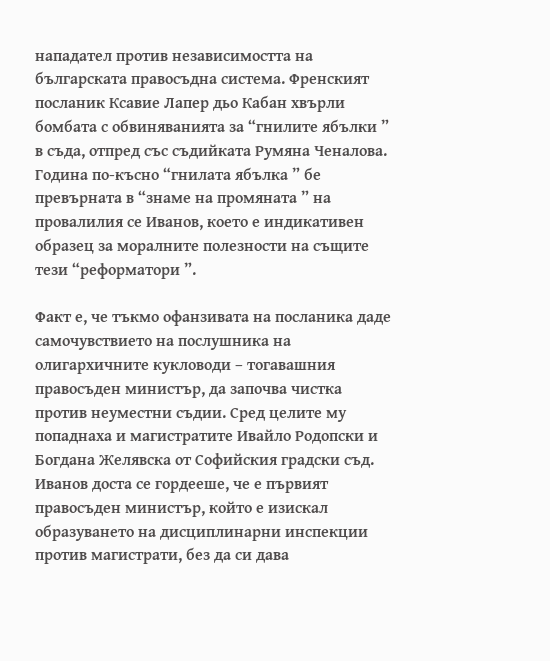нападател против независимостта на българската правосъдна система. Френският посланик Ксавие Лапер дьо Кабан хвърли бомбата с обвиняванията за “гнилите ябълки ” в съда, отпред със съдийката Румяна Ченалова. Година по-късно “гнилата ябълка ” бе превърната в “знаме на промяната ” на провалилия се Иванов, което е индикативен образец за моралните полезности на същите тези “реформатори ”.

Факт е, че тъкмо офанзивата на посланика даде самочувствието на послушника на олигархичните кукловоди – тогавашния правосъден министър, да започва чистка против неуместни съдии. Сред целите му попаднаха и магистратите Ивайло Родопски и Богдана Желявска от Софийския градски съд. Иванов доста се гордееше, че е първият правосъден министър, който е изискал образуването на дисциплинарни инспекции против магистрати, без да си дава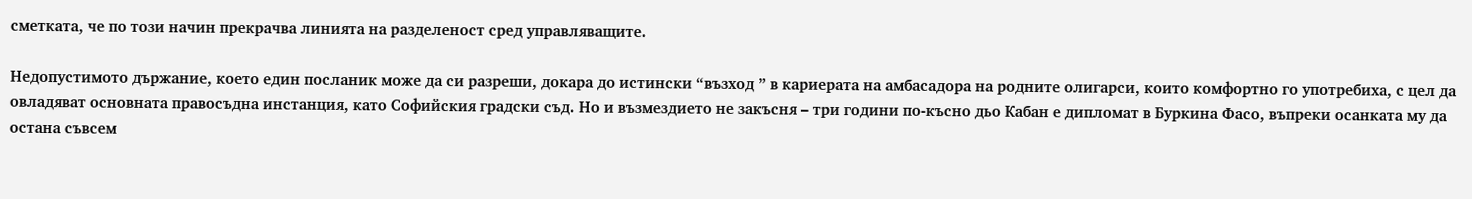сметката, че по този начин прекрачва линията на разделеност сред управляващите.

Недопустимото държание, което един посланик може да си разреши, докара до истински “възход ” в кариерата на амбасадора на родните олигарси, които комфортно го употребиха, с цел да овладяват основната правосъдна инстанция, като Софийския градски съд. Но и възмездието не закъсня – три години по-късно дьо Кабан е дипломат в Буркина Фасо, въпреки осанката му да остана съвсем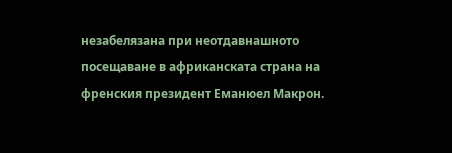незабелязана при неотдавнашното посещаване в африканската страна на френския президент Еманюел Макрон.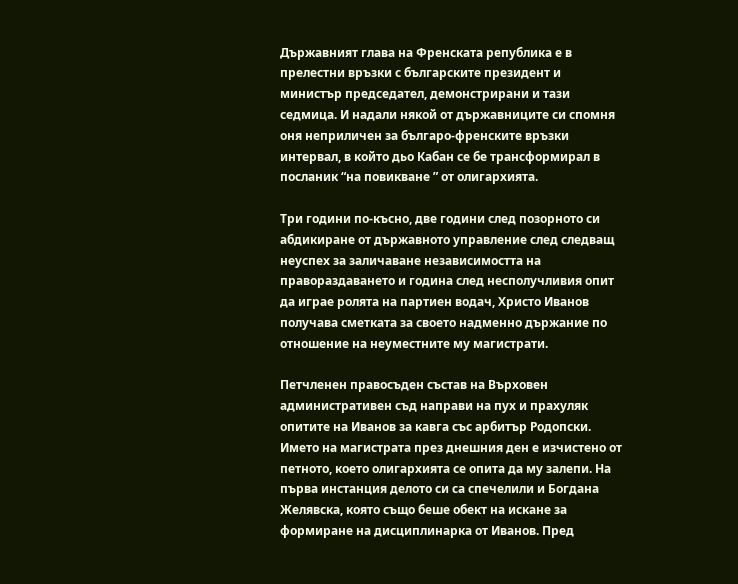Държавният глава на Френската република е в прелестни връзки с българските президент и министър председател, демонстрирани и тази седмица. И надали някой от държавниците си спомня оня неприличен за българо-френските връзки интервал, в който дьо Кабан се бе трансформирал в посланик “на повикване ” от олигархията.

Три години по-късно, две години след позорното си абдикиране от държавното управление след следващ неуспех за заличаване независимостта на правораздаването и година след несполучливия опит да играе ролята на партиен водач, Христо Иванов получава сметката за своето надменно държание по отношение на неуместните му магистрати.

Петчленен правосъден състав на Върховен административен съд направи на пух и прахуляк опитите на Иванов за кавга със арбитър Родопски. Името на магистрата през днешния ден е изчистено от петното, което олигархията се опита да му залепи. На първа инстанция делото си са спечелили и Богдана Желявска, която също беше обект на искане за формиране на дисциплинарка от Иванов. Пред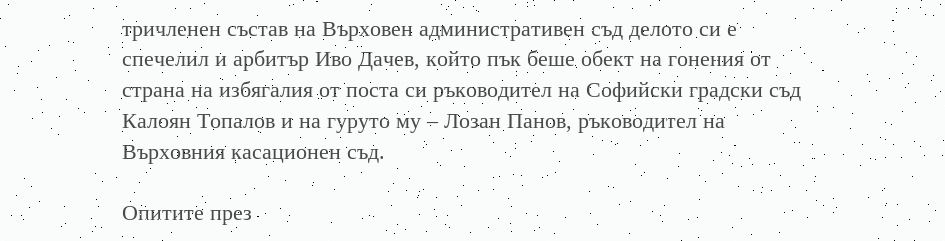тричленен състав на Върховен административен съд делото си е спечелил и арбитър Иво Дачев, който пък беше обект на гонения от страна на избягалия от поста си ръководител на Софийски градски съд Калоян Топалов и на гуруто му – Лозан Панов, ръководител на Върховния касационен съд.

Опитите през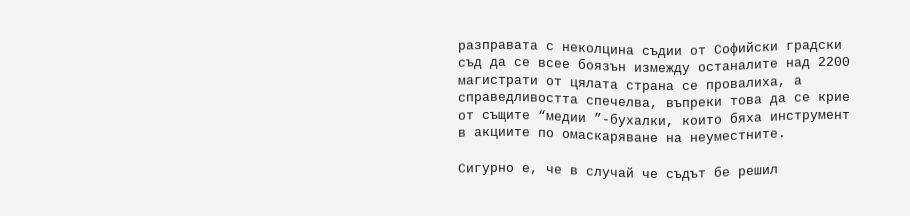разправата с неколцина съдии от Софийски градски съд да се всее боязън измежду останалите над 2200 магистрати от цялата страна се провалиха, а справедливостта спечелва, въпреки това да се крие от същите “медии ”-бухалки, които бяха инструмент в акциите по омаскаряване на неуместните.

Сигурно е, че в случай че съдът бе решил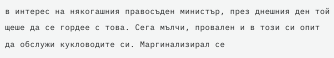в интерес на някогашния правосъден министър, през днешния ден той щеше да се гордее с това. Сега мълчи, провален и в този си опит да обслужи кукловодите си. Маргинализирал се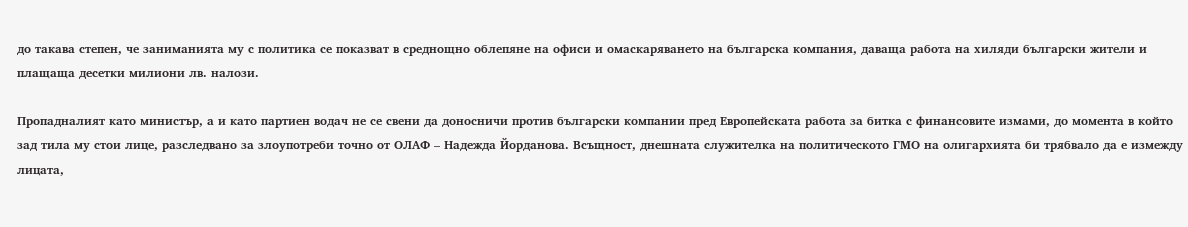до такава степен, че заниманията му с политика се показват в среднощно облепяне на офиси и омаскаряването на българска компания, даваща работа на хиляди български жители и плащаща десетки милиони лв. налози.

Пропадналият като министър, а и като партиен водач не се свени да доносничи против български компании пред Европейската работа за битка с финансовите измами, до момента в който зад тила му стои лице, разследвано за злоупотреби точно от ОЛАФ – Надежда Йорданова. Всъщност, днешната служителка на политическото ГМО на олигархията би трябвало да е измежду лицата,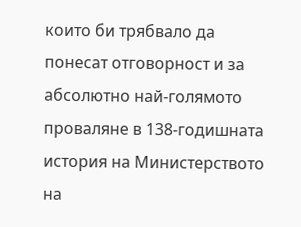които би трябвало да понесат отговорност и за абсолютно най-голямото проваляне в 138-годишната история на Министерството на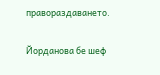правораздаването.

Йорданова бе шеф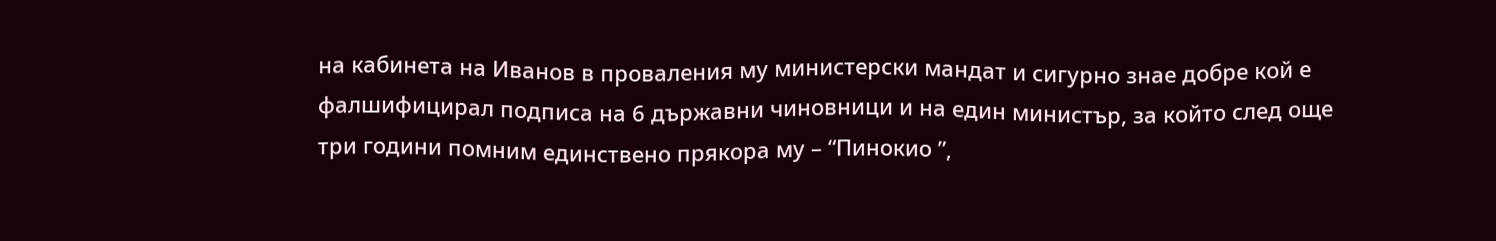на кабинета на Иванов в проваления му министерски мандат и сигурно знае добре кой е фалшифицирал подписа на 6 държавни чиновници и на един министър, за който след още три години помним единствено прякора му – “Пинокио ”,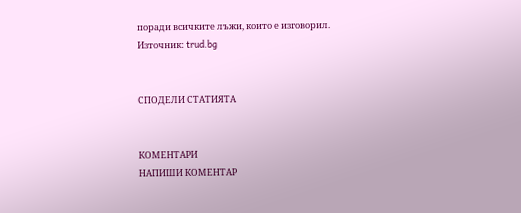поради всичките лъжи, които е изговорил.
Източник: trud.bg


СПОДЕЛИ СТАТИЯТА


КОМЕНТАРИ
НАПИШИ КОМЕНТАР